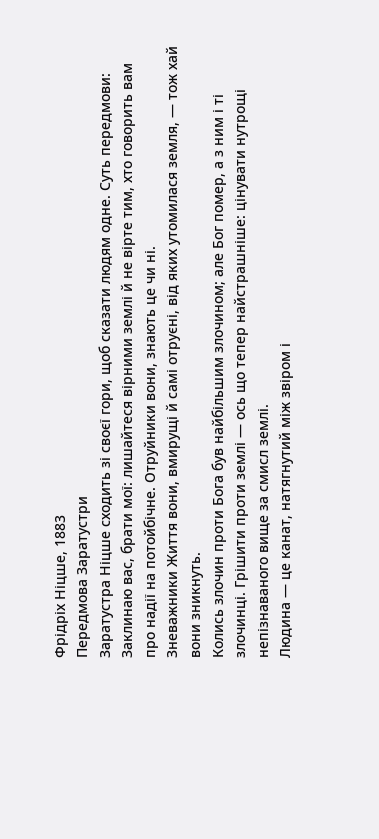Фрідріх Ніцше, 1883
Передмова Заратустри
Заратустра Ніцше сходить зі своєї гори, щоб сказати людям одне. Суть передмови:
Заклинаю вас, брати мої: лишайтеся вірними землі й не вірте тим, хто говорить вам про надії на потойбічне. Отруйники вони, знають це чи ні.
Зневажники Життя вони, вмирущі й самі отруєні, від яких утомилася земля, — тож хай вони зникнуть.
Колись злочин проти Бога був найбільшим злочином; але Бог помер, а з ним і ті злочинці. Грішити проти землі — ось що тепер найстрашніше: цінувати нутрощі непізнаваного вище за смисл землі.
Людина — це канат, натягнутий між звіром і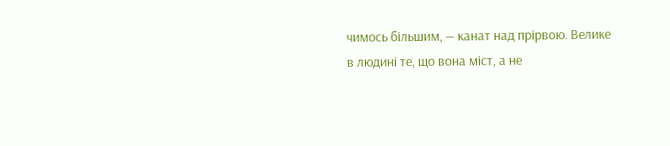чимось більшим, — канат над прірвою. Велике в людині те, що вона міст, а не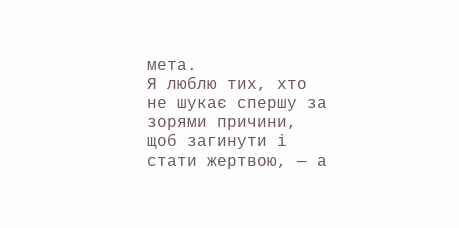мета.
Я люблю тих, хто не шукає спершу за зорями причини, щоб загинути і стати жертвою, — а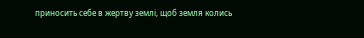приносить себе в жертву землі, щоб земля колись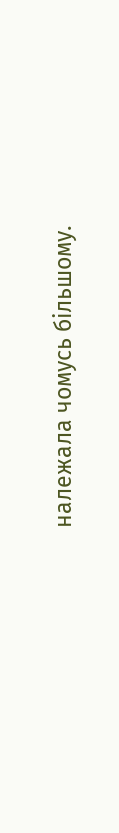належала чомусь більшому.